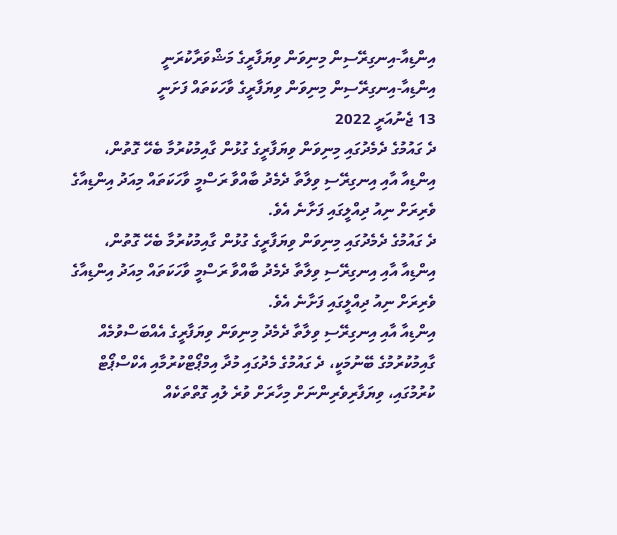އިންޑިއާ-އިނގިރޭސިން މިނިވަން ވިޔަފާރީގެ މަޝްވަރާކުރަނީ
އިންޑިއާ-އިނގިރޭސިން މިނިވަން ވިޔަފާރީގެ ވާހަކަތައް ފަށަނީ
13 ޖެނުއަރީ 2022
ދެ ގައުމުގެ ދެމެދުގައި މިނިވަން ވިޔަފާރީގެ ގުޅުން ގާއިމުކުރުމާ ބެހޭ ގޮތުން، އިންޑިއާ އާއި އިނގިރޭސި ވިލާތާ ދެމެދު ބާއްވާ ރަސްމީ ވާހަކަތައް މިއަދު އިންޑިއާގެ ވެރިރަށް ނިއު ދިއްލީގައި ފަށާނެ އެވެ.
ދެ ގައުމުގެ ދެމެދުގައި މިނިވަން ވިޔަފާރީގެ ގުޅުން ގާއިމުކުރުމާ ބެހޭ ގޮތުން، އިންޑިއާ އާއި އިނގިރޭސި ވިލާތާ ދެމެދު ބާއްވާ ރަސްމީ ވާހަކަތައް މިއަދު އިންޑިއާގެ ވެރިރަށް ނިއު ދިއްލީގައި ފަށާނެ އެވެ.
އިންޑިއާ އާއި އިނގިރޭސި ވިލާތާ ދެމެދު މިނިވަން ވިޔަފާރީގެ އެއްބަސްވުމެއް ގާއިމުކުރުމުގެ ބޭނުމަކީ، ދެ ގައުމުގެ މެދުގައި މުދާ އިމްޕޯޓްކުރުމާއި އެކްސްޕޯޓް ކުރުމުގައި، ވިޔަފާރިވެރިންނަށް މިހާރަށް ވުރެ ލުއި ގޮތްތަކެއް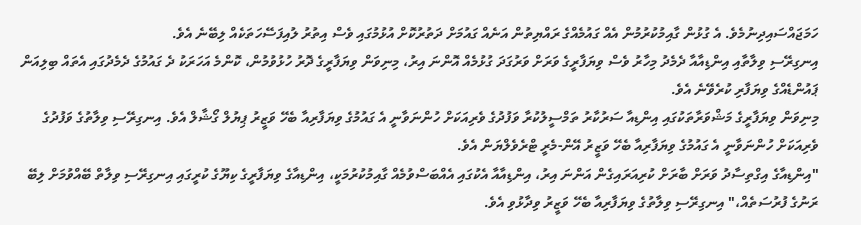ހަމަޖައްސައިދިނުމެވެ. އެ ގުޅުން ގާއިމުކުރުމުން އެއް ގައުމެއްގެ ރައްޔިތުން އަނެއް ގައުމަށް ދަތުރުކޮށް އުޅުމުގައި ވެސް އިތުރު ލުއިފަސޭހަތަކެއް ލިބޭނެ އެވެ.
އިނގިރޭސި ވިލާތާއި އިންޑިއާއާ ދެމެދު މިހާރު ވެސް ވިޔަފާރީގެ ވަރަށް ވަރުގަދަ ގުޅުމެއް އޮންނަ އިރު، މިނިވަން ވިޔަފާރީގެ ދޮރު ހުޅުވުމުން، ކޮންމެ އަހަރަކު ދެ ގައުމުގެ ދެމެދުގައި އެތައް ބިލިއަން ޕައުންޑެއްގެ ވިޔަފާރި ކުރެވޭނެ އެވެ.
މިނިވަން ވިޔަފާރީގެ މަޝްވަރާތަކުގައި އިންޑިއާ ސަރުކާރު ތަމްސީލުކުރާ ވަފުދުގެ ވެރިއަކަށް ހުންނަވާނީ އެ ގައުމުގެ ވިޔަފާރިއާ ބެހޭ ވަޒީރު ޕިޔުލް ގޯޝާލް އެވެ. އިނގިރޭސި ވިލާތުގެ ވަފުދުގެ ވެރިއަކަށް ހުންނަވާނީ އެ ގައުމުގެ ވިޔަފާރިއާ ބެހޭ ވަޒީރު އޭން-މެރީ ޓްރެވެލްޔަން އެވެ.
"އިންޑިއާގެ އިގްތިސާދު ވަރަށް ބާރަށް ކުރިއަރައިގެން އަންނަ އިރު، އިންޑިއާއާ އެކުގައި އެއްބަސްވުމެއް ގާއިމުކުރުމަކީ، އިންޑިއާގެ ވިޔަފާރީގެ ކިޔޫގެ ކުރީގައި އިނގިރޭސި ވިލާތް ބޭއްވުމަށް ލިބޭ ރަނުގެ ފުރުސަތެއް،" އިނގިރޭސި ވިލާތުގެ ވިޔަފާރިއާ ބެހޭ ވަޒީރު ވިދާޅުވި އެވެ.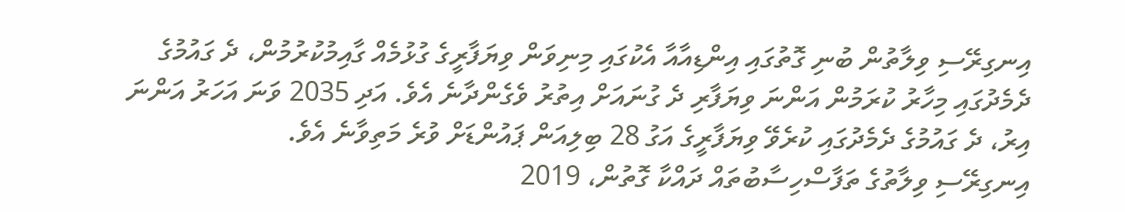އިނގިރޭސި ވިލާތުން ބުނި ގޮތުގައި އިންޑިއާއާ އެކުގައި މިނިވަން ވިޔަފާރީގެ ގުޅުމެއް ގާއިމުކުރުމުން، ދެ ގައުމުގެ ދެމެދުގައި މިހާރު ކުރަމުން އަންނަ ވިޔަފާރި ދެ ގުނައަށް އިތުރު ވެގެންދާނެ އެވެ. އަދި 2035 ވަނަ އަހަރު އަންނަ އިރު، ދެ ގައުމުގެ ދެމެދުގައި ކުރެވޭ ވިޔަފާރީގެ އަގު 28 ބިލިއަން ޕައުންޑަށް ވުރެ މަތިވާނެ އެވެ.
އިނގިރޭސި ވިލާތުގެ ތަފާސްހިސާބުތައް ދައްކާ ގޮތުން، 2019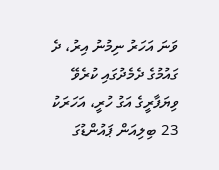ވަނަ އަހަރު ނިމުނު އިރު، ދެ ގައުމުގެ ދެމެދުގައި ކުރެވޭ ވިޔަފާރީގެ އަގު ހުރީ، އަހަރަކު 23 ބިލިއަން ޕައުންޑުގަ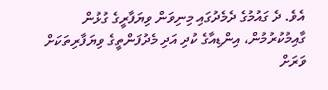އެވެ. ދެ ގައުމުގެ ދެމެދުގައި މިނިވަން ވިޔަފާރީގެ ގުޅުން ގާއިމުކުރުމުން، އިންޑިއާގެ ކުދި އަދި މެދުފަންތީގެ ވިޔަފާރިތަކަށް ވަރަށް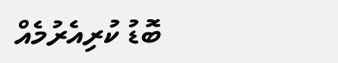ބޮޑު ކުރިއެރުމެއް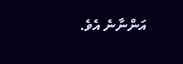އަންނާނެ އެވެ.